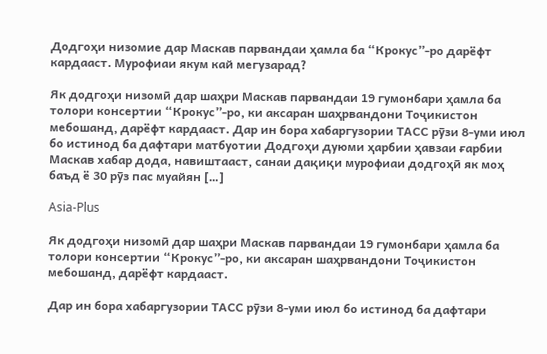Додгоҳи низомие дар Маскав парвандаи ҳамла ба “Крокус”-ро дарёфт кардааст. Мурофиаи якум кай мегузарад?

Як додгоҳи низомӣ дар шаҳри Маскав парвандаи 19 гумонбари ҳамла ба толори консертии “Крокус”-ро, ки аксаран шаҳрвандони Тоҷикистон мебошанд, дарёфт кардааст. Дар ин бора хабаргузории ТАСС рӯзи 8-уми июл бо истинод ба дафтари матбуотии Додгоҳи дуюми ҳарбии ҳавзаи ғарбии Маскав хабар дода, навиштааст, санаи дақиқи мурофиаи додгоҳӣ як моҳ баъд ё 30 рӯз пас муайян […]

Asia-Plus

Як додгоҳи низомӣ дар шаҳри Маскав парвандаи 19 гумонбари ҳамла ба толори консертии “Крокус”-ро, ки аксаран шаҳрвандони Тоҷикистон мебошанд, дарёфт кардааст.

Дар ин бора хабаргузории ТАСС рӯзи 8-уми июл бо истинод ба дафтари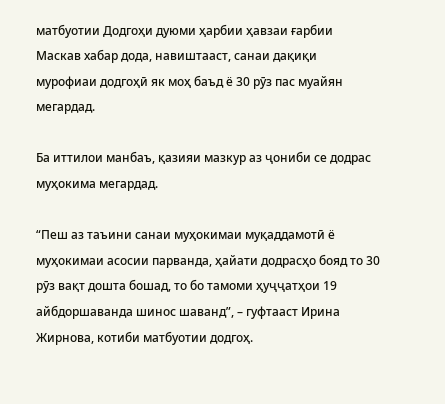матбуотии Додгоҳи дуюми ҳарбии ҳавзаи ғарбии Маскав хабар дода, навиштааст, санаи дақиқи мурофиаи додгоҳӣ як моҳ баъд ё 30 рӯз пас муайян мегардад.

Ба иттилои манбаъ, қазияи мазкур аз ҷониби се додрас муҳокима мегардад.

“Пеш аз таъини санаи муҳокимаи муқаддамотӣ ё муҳокимаи асосии парванда, ҳайати додрасҳо бояд то 30 рӯз вақт дошта бошад, то бо тамоми ҳуҷҷатҳои 19 айбдоршаванда шинос шаванд”, – гуфтааст Ирина Жирнова, котиби матбуотии додгоҳ.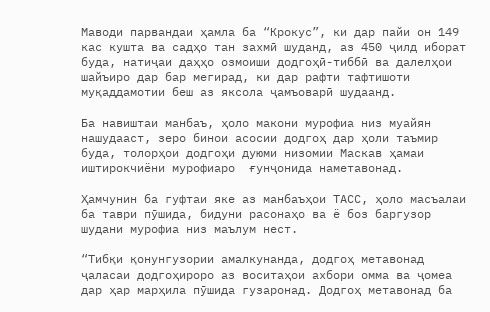Маводи парвандаи ҳамла ба “Крокус”, ки дар пайи он 149 кас кушта ва садҳо тан захмӣ шуданд, аз 450 ҷилд иборат буда, натиҷаи даҳҳо озмоиши додгоҳӣ-тиббӣ ва далелҳои шайъиро дар бар мегирад, ки дар рафти тафтишоти муқаддамотии беш аз яксола ҷамъоварӣ шудаанд.

Ба навиштаи манбаъ, ҳоло макони мурофиа низ муайян нашудааст, зеро бинои асосии додгоҳ дар ҳоли таъмир буда, толорҳои додгоҳи дуюми низомии Маскав ҳамаи иштирокчиёни мурофиаро  ғунҷонида наметавонад.

Ҳамчунин ба гуфтаи яке аз манбаъҳои ТАСС, ҳоло масъалаи ба таври пӯшида, бидуни расонаҳо ва ё боз баргузор шудани мурофиа низ маълум нест.

“Тибқи қонунгузории амалкунанда, додгоҳ метавонад ҷаласаи додгоҳироро аз воситаҳои ахбори омма ва ҷомеа дар ҳар марҳила пӯшида гузаронад. Додгоҳ метавонад ба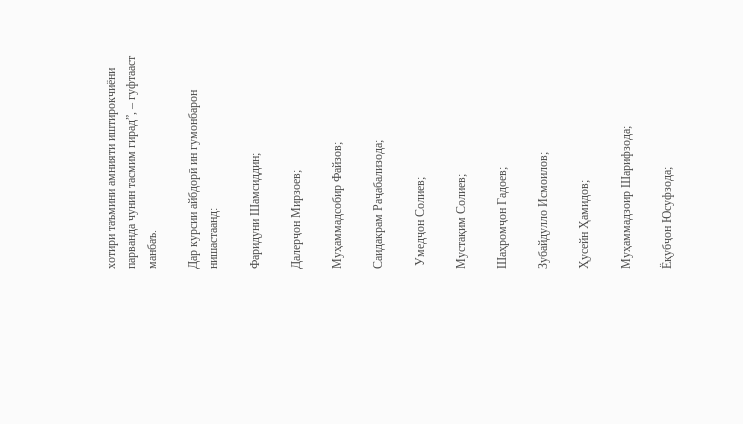хотири таъмини амнияти иштирокчиёни парванда чунин тасмим гирад”, – гуфтааст манбаъ.

Дар курсии айбдорӣ ин гумонбарон нишастаанд:

Фаридуни Шамсиддин;

Далерҷон Мирзоев;

Муҳаммадсобир Файзов;

Саидакрам Раҷабализода;

 Умедҷон Солиев;

Мустақим Солиев;

Шаҳромҷон Гадоев;

Зубайдулло Исмоилов;

Ҳусейн Ҳамидов;

Муҳаммадзоир Шарифзода;

Ёқубҷон Юсуфзода;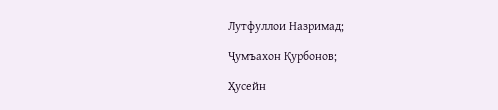Лутфуллои Назримад;

Ҷумъахон Қурбонов;

Ҳусейн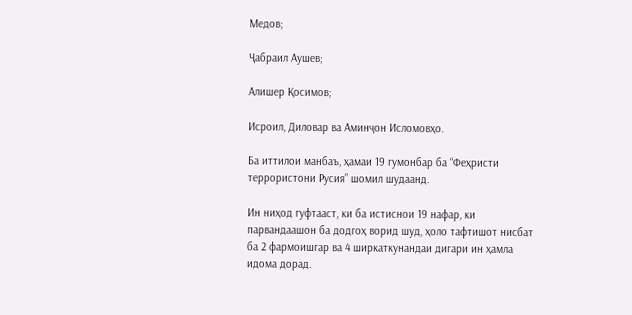Медов;

Ҷабраил Аушев;

Алишер Қосимов;

Исроил, Диловар ва Аминҷон Исломовҳо.

Ба иттилои манбаъ, ҳамаи 19 гумонбар ба “Феҳристи террористони Русия” шомил шудаанд.

Ин ниҳод гуфтааст, ки ба истиснои 19 нафар, ки парвандаашон ба додгоҳ ворид шуд, ҳоло тафтишот нисбат ба 2 фармоишгар ва 4 ширкаткунандаи дигари ин ҳамла идома дорад.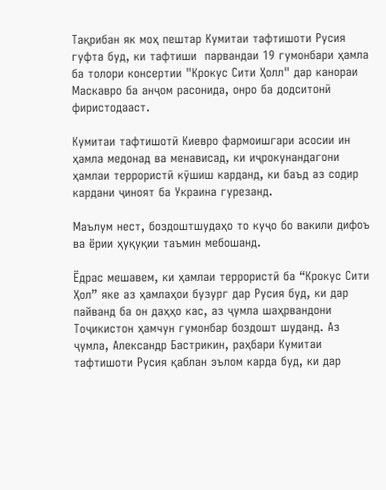Тақрибан як моҳ пештар Кумитаи тафтишоти Русия гуфта буд, ки тафтиши  парвандаи 19 гумонбари ҳамла ба толори консертии "Крокус Сити Ҳолл" дар канораи Маскавро ба анҷом расонида, онро ба додситонӣ фиристодааст.

Кумитаи тафтишотӣ Киевро фармоишгари асосии ин ҳамла медонад ва менависад, ки иҷрокунандагони ҳамлаи террористӣ кӯшиш карданд, ки баъд аз содир кардани ҷиноят ба Украина гурезанд.

Маълум нест, боздоштшудаҳо то куҷо бо вакили дифоъ ва ёрии ҳуқуқии таъмин мебошанд.

Ёдрас мешавем, ки ҳамлаи террористӣ ба “Крокус Сити Ҳол” яке аз ҳамлаҳои бузург дар Русия буд, ки дар пайванд ба он даҳҳо кас, аз ҷумла шаҳрвандони Тоҷикистон ҳамчун гумонбар боздошт шуданд. Аз ҷумла, Александр Бастрикин, раҳбари Кумитаи тафтишоти Русия қаблан эълом карда буд, ки дар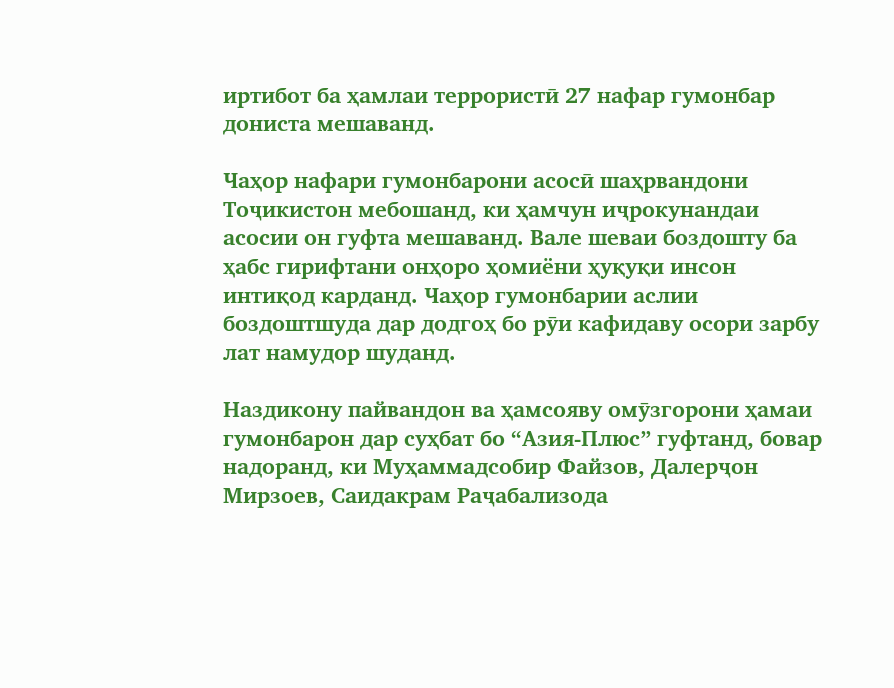иртибот ба ҳамлаи террористӣ 27 нафар гумонбар дониста мешаванд.

Чаҳор нафари гумонбарони асосӣ шаҳрвандони Тоҷикистон мебошанд, ки ҳамчун иҷрокунандаи асосии он гуфта мешаванд. Вале шеваи боздошту ба ҳабс гирифтани онҳоро ҳомиёни ҳуқуқи инсон интиқод карданд. Чаҳор гумонбарии аслии  боздоштшуда дар додгоҳ бо рӯи кафидаву осори зарбу лат намудор шуданд.

Наздикону пайвандон ва ҳамсояву омӯзгорони ҳамаи гумонбарон дар суҳбат бо “Азия-Плюс” гуфтанд, бовар надоранд, ки Муҳаммадсобир Файзов, Далерҷон Мирзоев, Саидакрам Раҷабализода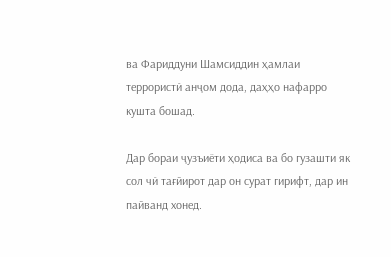ва Фариддуни Шамсиддин ҳамлаи террористӣ анҷом дода, даҳҳо нафарро кушта бошад.

Дар бораи ҷузъиёти ҳодиса ва бо гузашти як сол чӣ тағйирот дар он сурат гирифт, дар ин пайванд хонед.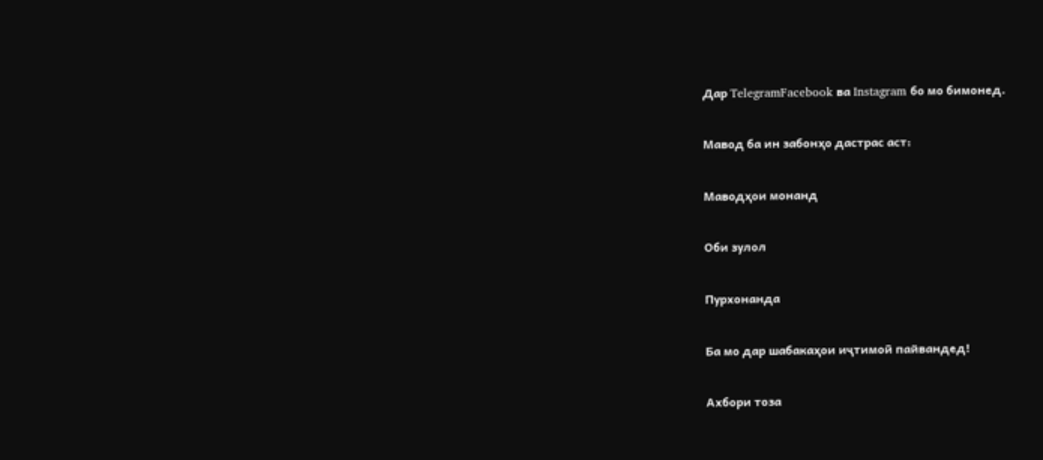Дар TelegramFacebook ва Instagram бо мо бимонед.

Мавод ба ин забонҳо дастрас аст:

Маводҳои монанд

Оби зулол

Пурхонанда

Ба мо дар шабакаҳои иҷтимоӣ пайвандед!

Ахбори тоза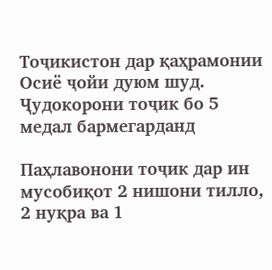Тоҷикистон дар қаҳрамонии Осиё ҷойи дуюм шуд. Ҷудокорони тоҷик бо 5 медал бармегарданд

Паҳлавонони тоҷик дар ин мусобиқот 2 нишони тилло, 2 нуқра ва 1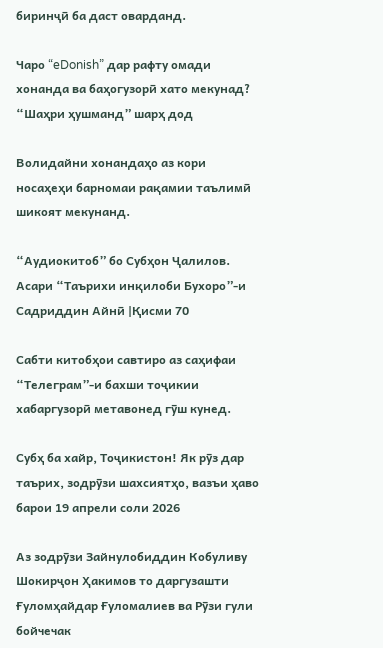биринҷӣ ба даст оварданд.

Чаро “eDonish” дар рафту омади хонанда ва баҳогузорӣ хато мекунад? “Шаҳри ҳушманд” шарҳ дод

Волидайни хонандаҳо аз кори носаҳеҳи барномаи рақамии таълимӣ шикоят мекунанд.

“Аудиокитоб” бо Субҳон Ҷалилов. Асари “Таърихи инқилоби Бухоро”-и Садриддин Айнӣ |Қисми 70

Cабти китобҳои савтиро аз саҳифаи “Телеграм”-и бахши тоҷикии хабаргузорӣ метавонед гӯш кунед.

Субҳ ба хайр, Тоҷикистон! Як рӯз дар таърих, зодрӯзи шахсиятҳо, вазъи ҳаво барои 19 апрели соли 2026

Аз зодрӯзи Зайнулобиддин Кобуливу Шокирҷон Ҳакимов то даргузашти Ғуломҳайдар Ғуломалиев ва Рӯзи гули бойчечак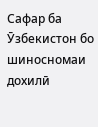Сафар ба Ӯзбекистон бо шиносномаи дохилӣ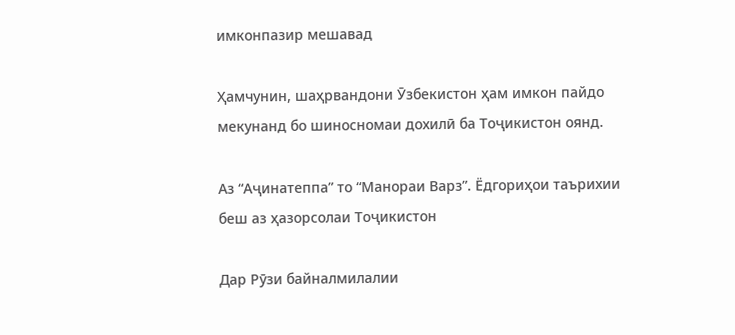имконпазир мешавад

Ҳамчунин, шаҳрвандони Ӯзбекистон ҳам имкон пайдо мекунанд бо шиносномаи дохилӣ ба Тоҷикистон оянд.

Аз “Аҷинатеппа” то “Манораи Варз”. Ёдгориҳои таърихии беш аз ҳазорсолаи Тоҷикистон

Дар Рӯзи байналмилалии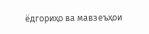ёдгориҳо ва мавзеъҳои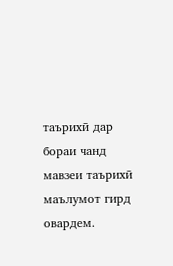таърихӣ дар бораи чанд мавзеи таърихӣ маълумот гирд овардем.